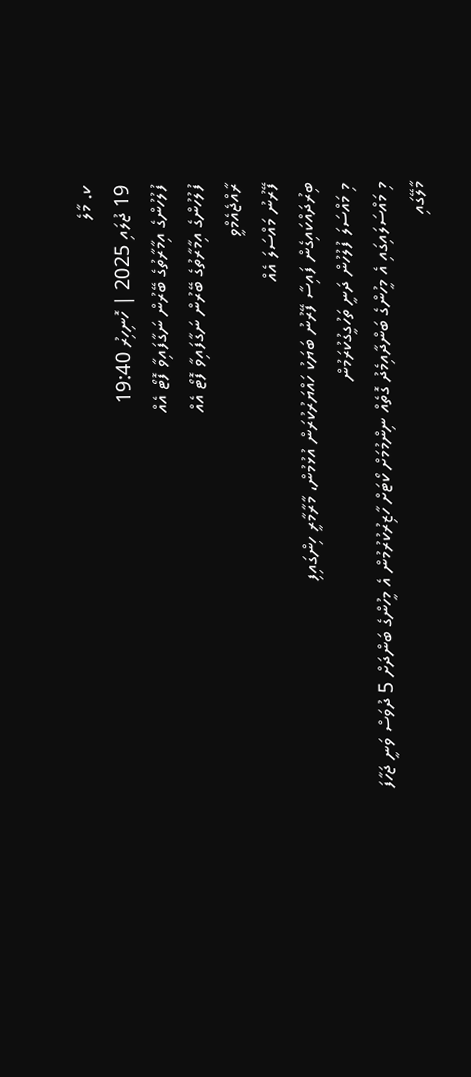ކ. މާލެ
19 ޖުލައި 2025 | ހޮނިހިރު 19:40
ފުލުހުންގެ އިމާރާތުގެ ބޭރުން ނަގާފައިވާ ފޮޓޯ އެއް
ފުލުހުންގެ އިމާރާތުގެ ބޭރުން ނަގާފައިވާ ފޮޓޯ އެއް
ރާއްޖެއެމްވީ
ފޭރުނު މައްސަލަ އެއް
ބިރުދައްކައިގެން ފައިސާ ފޭރުނު ބަޔަކު ހައްޔަރުކުރަން އުޅުމުން، މާރާމާރީ ހިންގައިފި
މި މައްސަލަ ފުލުހުން ދަނީ ތަހުގީގުކުރަމުން
މި މައްސަލައިގައި އެ މީހުންގެ ބަންދާއިމެދު ގޮތެއް ނިންމުމަށް ކޯޓަށް ހާޒިރުކުރުމުން އެ މީހުންގެ ބަންދަށް 5 ދުވަސް ވަނީ ޖަހާފަ
މާލޭގައި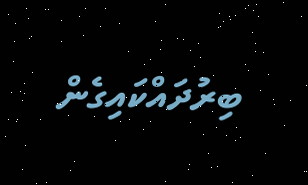ބިރުދައްކައިގެން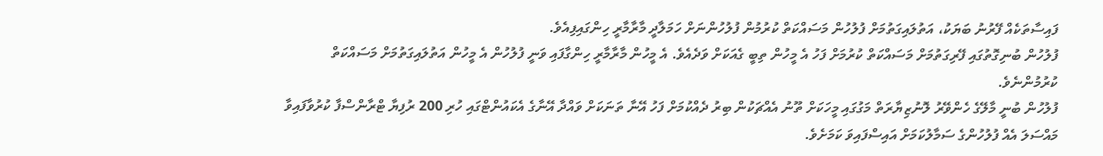ފައިސާތަކެއް ފޭރުނު ބަޔަކު، އަތުލައިގަތުމަށް ފުލުހުން މަސައްކަތް ކުރުމުން ފުލުހުންނަށް ހަމަލާދީ މާރާމާރީ ހިންގައިފިއެވެ.
ފުލުހުން ބުނިގޮތުގައި ފޭރިގަތުމަށް މަސައްކަތް ކުރުމަށް ފަހު އެ މީހުން ތިބީ ގެއަކަށް ވަދެއެވެ. އެ މީހުން މާރާމާރީ ހިންގާފައި ވަނީ ފުލުހުން އެ މީހުން އަތުލައިގަތުމަށް މަސައްކަތް ކުރުމުންނެވެ.
ފުލުހުން ބުނީ މާލޭގެ ހެންވޭރު ލޮނުޒިޔާރަތް މަގުގައި މީހަކަށް ތޫނު އެއްޗަކުން ބިރު ދެއްކުމަށް ފަހު އޭނާ ތަނަކަށް ވައްދާ އޭނާގެ އެކައުންޓްގައި ހުރި 200 ރުފިޔާ ޓްރާންސްފާ ކުރުވާފައިވާ މައްސަލަ އެއް ފުލުހުންގެ ސަމާލުކަމަށް އައިސްފައިވަ ކަމަށެވެ.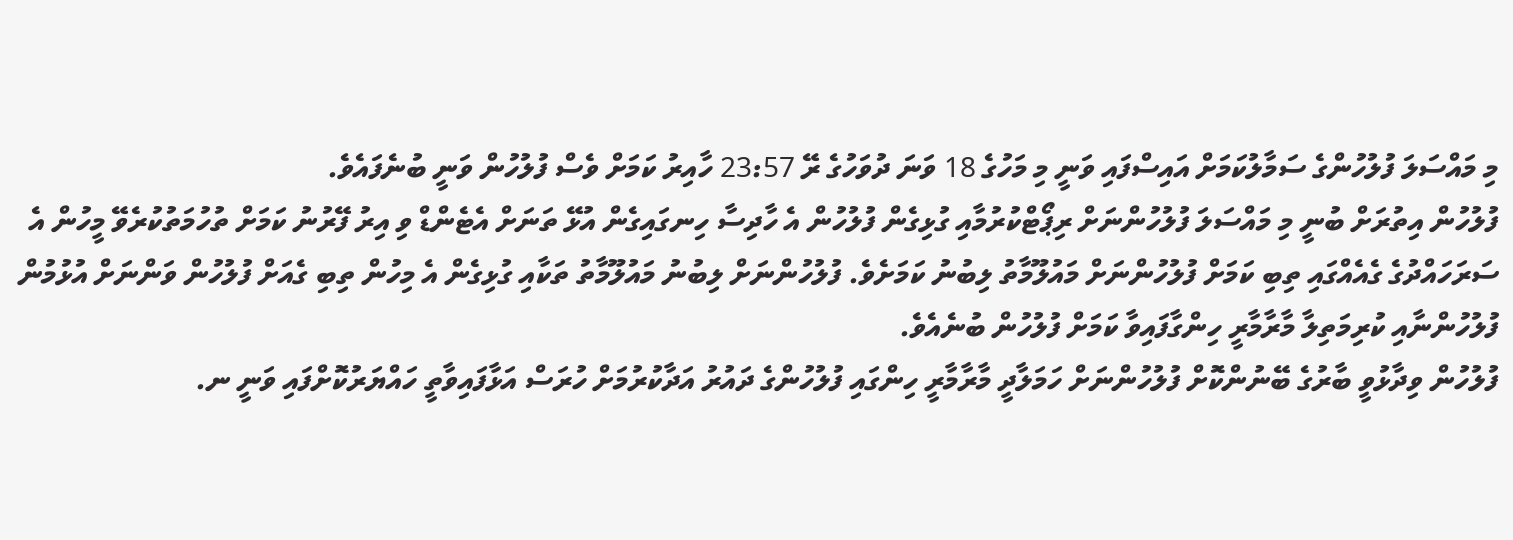މި މައްސަލަ ފުލުހުންގެ ސަމާލުކަމަށް އައިސްފައި ވަނީ މި މަހުގެ 18 ވަނަ ދުވަހުގެ ރޭ 23:57 ހާއިރު ކަމަށް ވެސް ފުލުހުން ވަނީ ބުނެފައެވެ.
ފުލުހުން އިތުރަށް ބުނީ މި މައްސަލަ ފުލުހުންނަށް ރިޕޯޓްކުރުމާއި ގުޅިގެން ފުލުހުން އެ ހާދިސާ ހިނގައިގެން އުޅޭ ތަނަށް އެޓެންޑް ވި އިރު ފޭރުނު ކަމަށް ތުހުމަތުކުރެވޭ މީހުން އެ ސަރަހައްދުގެ ގެއެއްގައި ތިބި ކަމަށް ފުލުހުންނަށް މައުލޫމާތު ލިބުނު ކަމަށެވެ. ފުލުހުންނަށް ލިބުނު މައުލޫމާތު ތަކާއި ގުޅިގެން އެ މިހުން ތިބި ގެއަށް ފުލުހުން ވަންނަށް އުޅުމުން ފުލުހުންނާއި ކުރިމަތިލާ މާރާމާރީ ހިންގާފައިވާ ކަމަށް ފުލުހުން ބުނެއެވެ.
ފުލުހުން ވިދާޅުވީ ބާރުގެ ބޭނުންކޮށް ފުލުހުންނަށް ހަމަލާދީ މާރާމާރީ ހިންގައި ފުލުހުންގެ ދައުރު އަދާކުރުމަށް ހުރަސް އަޅާފައިވާތީ ހައްޔަރުކޮށްފައި ވަނީ ނ.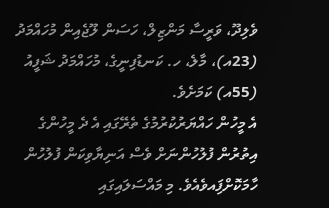ވެލިދޫ، ވަރީސާ މަންޒިލް، ހަސަން ލޫޖެއިން މުހައްމަދު (23އ)، މާލެ، ހ. ކަނޑުފިނީގެ، މުހައްމަދު ޝަފީއު (55އ) ކަމަށެވެ.
އެ މީހުން ހައްޔަރުކުރުމުގެ ތެރޭގައި އެ ދެ މީހުންގެ އިތުރުން ފުލުހުންނަށް ވެސް އަނިޔާވިކަން ފުލުހުން ހާމަކޮށްފަިއވެއެވެ. މި މައްސަލައިގައި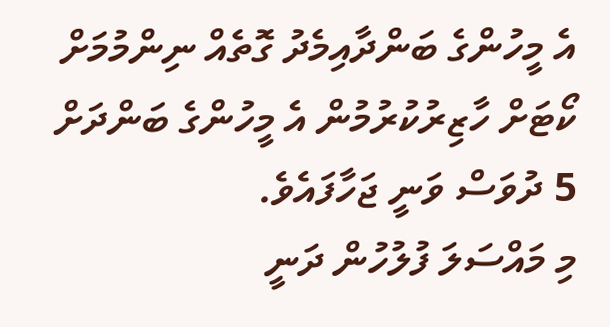އެ މީހުންގެ ބަންދާއިމެދު ގޮތެއް ނިންމުމަށް ކޯޓަށް ހާޒިރުކުރުމުން އެ މީހުންގެ ބަންދަށް 5 ދުވަސް ވަނީ ޖަހާފައެވެ.
މި މައްސަލަ ފުލުހުން ދަނީ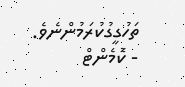ތަހުގީގުކުރަމުންނެވެ.
- ކޮމެންޓް